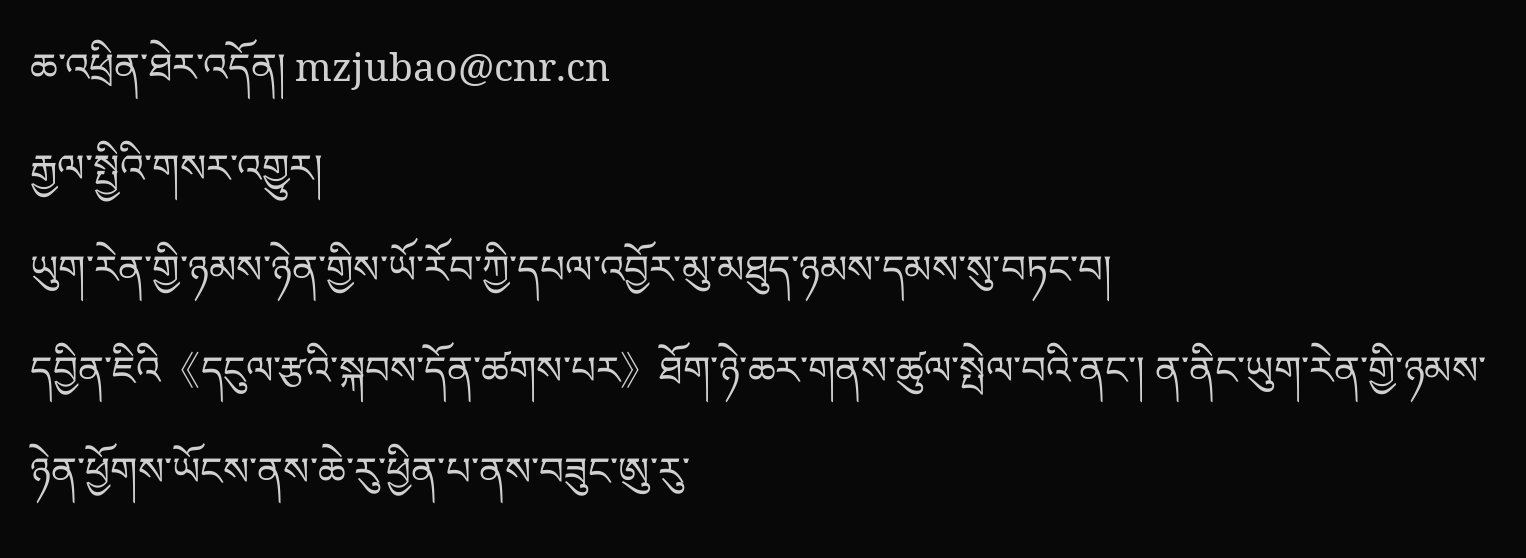ཆ་འཕྲིན་ཐེར་འདོན། mzjubao@cnr.cn
རྒྱལ་སྤྱིའི་གསར་འགྱུར།
ཡུག་རེན་གྱི་ཉམས་ཉེན་གྱིས་ཡོ་རོབ་ཀྱི་དཔལ་འབྱོར་མུ་མཐུད་ཉམས་དམས་སུ་བཏང་བ།
དབྱིན་ཇིའི《དངུལ་རྩའི་སྐབས་དོན་ཚགས་པར》ཐོག་ཉེ་ཆར་གནས་ཚུལ་སྤེལ་བའི་ནང་། ན་ནིང་ཡུག་རེན་གྱི་ཉམས་ཉེན་ཕྱོགས་ཡོངས་ནས་ཆེ་རུ་ཕྱིན་པ་ནས་བཟུང་ཨུ་རུ་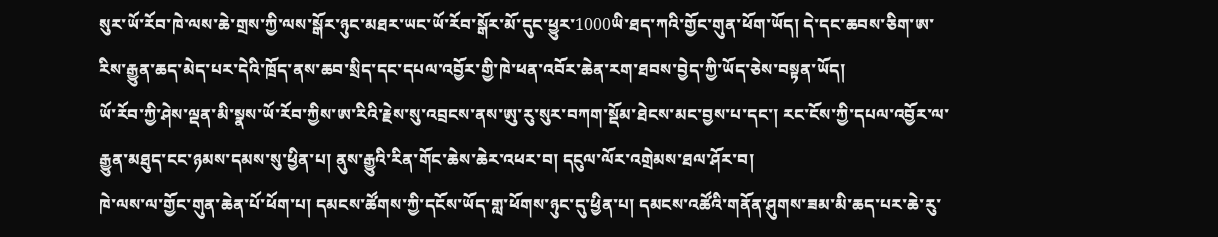སུར་ཡོ་རོབ་ཁེ་ལས་ཆེ་གྲས་ཀྱི་ལས་སྒོར་ཉུང་མཐར་ཡང་ཡོ་རོབ་སྒོར་མོ་དུང་ཕྱུར་1000ཡི་ཐད་ཀའི་གྱོང་གུན་ཕོག་ཡོད། དེ་དང་ཆབས་ཅིག་ཨ་རིས་རྒྱུན་ཆད་མེད་པར་དེའི་ཁྲོད་ནས་ཆབ་སྲིད་དང་དཔལ་འབྱོར་གྱི་ཁེ་ཕན་འབོར་ཆེན་རག་ཐབས་བྱེད་ཀྱི་ཡོད་ཅེས་བསྟན་ཡོད།
ཡོ་རོབ་ཀྱི་ཤེས་ལྡན་མི་སྣས་ཡོ་རོབ་ཀྱིས་ཨ་རིའི་རྗེས་སུ་འབྲངས་ནས་ཨུ་རུ་སུར་བཀག་སྡོམ་ཐེངས་མང་བྱས་པ་དང་། རང་ངོས་ཀྱི་དཔལ་འབྱོར་ལ་རྒྱུན་མཐུད་ངང་ཉམས་དམས་སུ་ཕྱིན་པ། ནུས་རྒྱུའི་རིན་གོང་ཆེས་ཆེར་འཕར་བ། དངུལ་ལོར་འགྲེམས་ཐལ་ཤོར་བ།
ཁེ་ལས་ལ་གྱོང་གུན་ཆེན་པོ་ཕོག་པ། དམངས་ཚོགས་ཀྱི་དངོས་ཡོད་གླ་ཕོགས་ཉུང་དུ་ཕྱིན་པ། དམངས་འཚོའི་གནོན་ཤུགས་ཟམ་མི་ཆད་པར་ཆེ་རུ་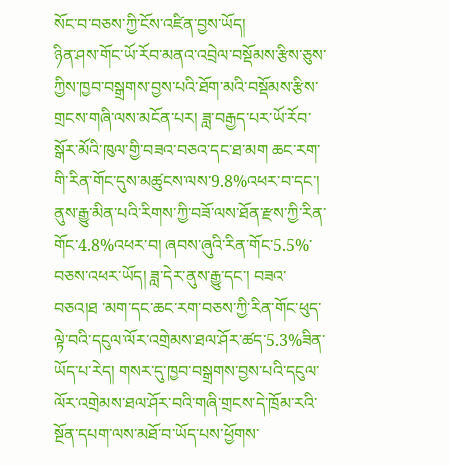སོང་བ་བཅས་ཀྱི་ངོས་འཛིན་བྱས་ཡོད།
ཉིན་ཤས་གོང་ཡོ་རོབ་མནའ་འབྲེལ་བསྡོམས་རྩིས་ཅུས་ཀྱིས་ཁྱབ་བསྒྲགས་བྱས་པའི་ཐོག་མའི་བསྡོམས་རྩིས་གྲངས་གཞི་ལས་མངོན་པར། ཟླ་བརྒྱད་པར་ཡོ་རོབ་སྒོར་མོའི་ཁུལ་གྱི་བཟའ་བཅའ་དང་ཐ་མག ཆང་རག་གི་རིན་གོང་དུས་མཚུངས་ལས་9.8%འཕར་བ་དང་། ནུས་རྒྱུ་མིན་པའི་རིགས་ཀྱི་བཟོ་ལས་ཐོན་རྫས་ཀྱི་རིན་གོང་4.8%འཕར་བ། ཞབས་ཞུའི་རིན་གོང་5.5%་བཅས་འཕར་ཡོད། ཟླ་དེར་ནུས་རྒྱུ་དང་། བཟའ་བཅའ།ཐ ་མག་དང་ཆང་རག་བཅས་ཀྱི་རིན་གོང་ཕུད་ལྟེ་བའི་དངུལ་ལོར་འགྲེམས་ཐལ་ཤོར་ཚད་5.3%ཟིན་ཡོད་པ་རེད། གསར་དུ་ཁྱབ་བསྒྲགས་བྱས་པའི་དངུལ་ལོར་འགྲེམས་ཐལ་ཤོར་བའི་གཞི་གྲངས་དེ་ཁྲོམ་རའི་སྔོན་དཔག་ལས་མཐོ་བ་ཡོད་པས་ཕྱོགས་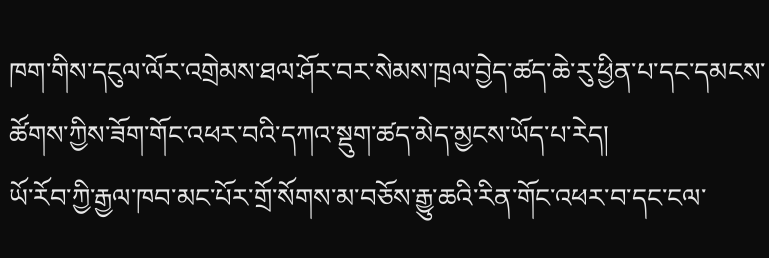ཁག་གིས་དངུལ་ལོར་འགྲེམས་ཐལ་ཤོར་བར་སེམས་ཁྲལ་བྱེད་ཚད་ཆེ་རུ་ཕྱིན་པ་དང་དམངས་ཚོགས་ཀྱིས་ཟོག་གོང་འཕར་བའི་དཀའ་སྡུག་ཚད་མེད་མྱངས་ཡོད་པ་རེད།
ཡོ་རོབ་ཀྱི་རྒྱལ་ཁབ་མང་པོར་གྲོ་སོགས་མ་བཅོས་རྒྱུ་ཆའི་རིན་གོང་འཕར་བ་དང་ངལ་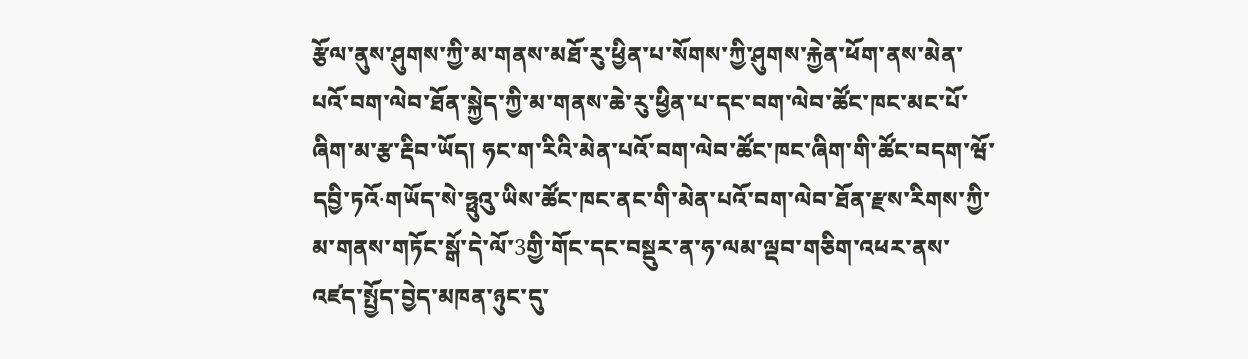རྩོལ་ནུས་ཤུགས་ཀྱི་མ་གནས་མཐོ་རུ་ཕྱིན་པ་སོགས་ཀྱི་ཤུགས་རྐྱེན་ཕོག་ནས་མེན་པའོ་བག་ལེབ་ཐོན་སྐྱེད་ཀྱི་མ་གནས་ཆེ་རུ་ཕྱིན་པ་དང་བག་ལེབ་ཚོང་ཁང་མང་པོ་ཞིག་མ་རྩ་རྡིབ་ཡོད། ཧང་ག་རིའི་མེན་པའོ་བག་ལེབ་ཚོང་ཁང་ཞིག་གི་ཚོང་བདག་ཝོ་དབྱི་ཏའོ·གཡོད་སེ་ཧྥུའུ་ཡིས་ཚོང་ཁང་ནང་གི་མེན་པའོ་བག་ལེབ་ཐོན་རྫས་རིགས་ཀྱི་མ་གནས་གཏོང་སྒོ་དེ་ལོ་3གྱི་གོང་དང་བསྡུར་ན་ཧ་ལམ་ལྡབ་གཅིག་འཕར་ནས་འཛད་སྤྱོད་བྱེད་མཁན་ཉུང་དུ་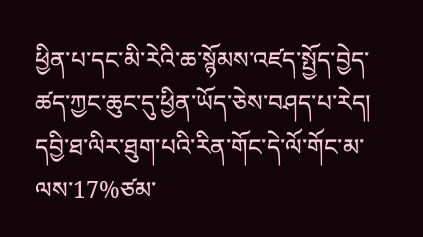ཕྱིན་པ་དང་མི་རེའི་ཆ་སྙོམས་འཛད་སྤྱོད་བྱེད་ཚད་ཀྱང་ཆུང་དུ་ཕྱིན་ཡོད་ཅེས་བཤད་པ་རེད། དབྱི་ཐ་ལིར་ཐུག་པའི་རིན་གོང་དེ་ལོ་གོང་མ་ལས་17%ཙམ་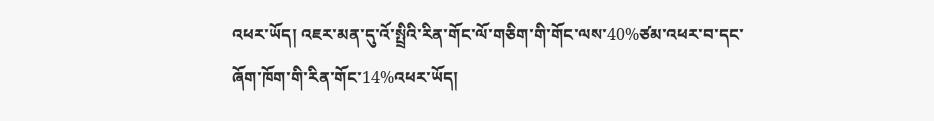འཕར་ཡོད། འཇར་མན་དུ་འོ་སྤྲིའི་རིན་གོང་ལོ་གཅིག་གི་གོང་ལས་40%ཙམ་འཕར་བ་དང་ཞོག་ཁོག་གི་རིན་གོང་14%འཕར་ཡོད།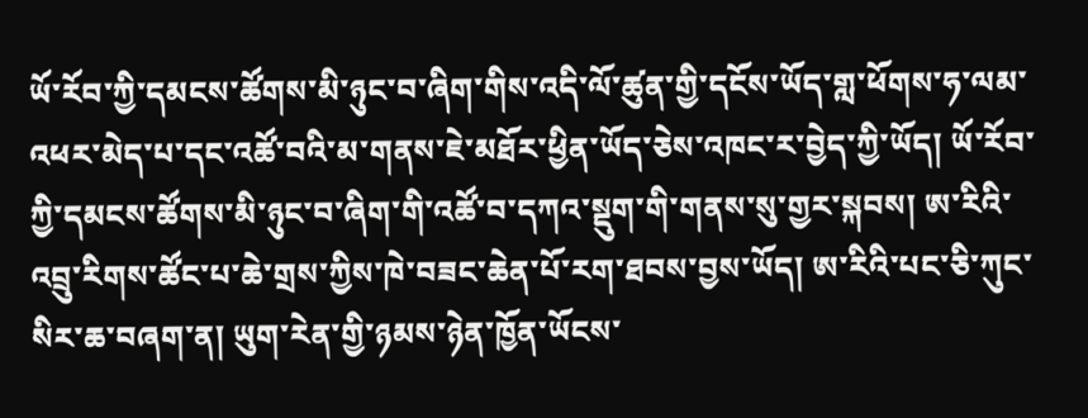ཡོ་རོབ་ཀྱི་དམངས་ཚོགས་མི་ཉུང་བ་ཞིག་གིས་འདི་ལོ་ཚུན་གྱི་དངོས་ཡོད་གླ་ཕོགས་ཧ་ལམ་འཕར་མེད་པ་དང་འཚོ་བའི་མ་གནས་ཇེ་མཐོར་ཕྱིན་ཡོད་ཅེས་འཁང་ར་བྱེད་ཀྱི་ཡོད། ཡོ་རོབ་ཀྱི་དམངས་ཚོགས་མི་ཉུང་བ་ཞིག་གི་འཚོ་བ་དཀའ་སྡུག་གི་གནས་སུ་གྱར་སྐབས། ཨ་རིའི་འབྲུ་རིགས་ཚོང་པ་ཆེ་གྲས་ཀྱིས་ཁེ་བཟང་ཆེན་པོ་རག་ཐབས་བྱས་ཡོད། ཨ་རིའི་པང་ཅི་ཀུང་སིར་ཆ་བཞག་ན། ཡུག་རེན་གྱི་ཉམས་ཉེན་ཁྱོན་ཡོངས་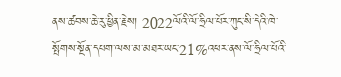ནས་ཚབས་ཆེ་རུ་ཕྱིན་རྗེས། 2022ལོའི་ལོ་ཧྲིལ་པོར་ཀུང་སི་དེའི་ཁེ་སྤོགས་སྔོན་དཔག་ལས་མ་མཐར་ཡང་21%འཕར་ནས་ལོ་ཧྲིལ་པོའི་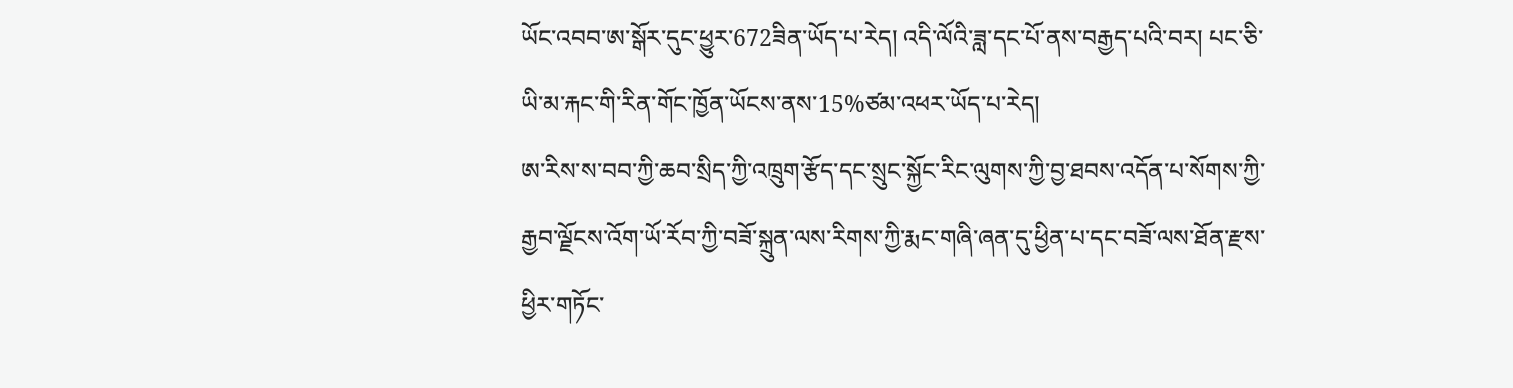ཡོང་འབབ་ཨ་སྒོར་དུང་ཕྱུར་672ཟིན་ཡོད་པ་རེད། འདི་ལོའི་ཟླ་དང་པོ་ནས་བརྒྱད་པའི་བར། པང་ཅི་ཡི་མ་རྐང་གི་རིན་གོང་ཁྱོན་ཡོངས་ནས་15%ཙམ་འཕར་ཡོད་པ་རེད།
ཨ་རིས་ས་བབ་ཀྱི་ཆབ་སྲིད་ཀྱི་འཁྲུག་རྩོད་དང་སྲུང་སྐྱོང་རིང་ལུགས་ཀྱི་བྱ་ཐབས་འདོན་པ་སོགས་ཀྱི་རྒྱབ་ལྗོངས་འོག་ཡོ་རོབ་ཀྱི་བཟོ་སྐྲུན་ལས་རིགས་ཀྱི་རྨང་གཞི་ཞན་དུ་ཕྱིན་པ་དང་བཟོ་ལས་ཐོན་རྫས་ཕྱིར་གཏོང་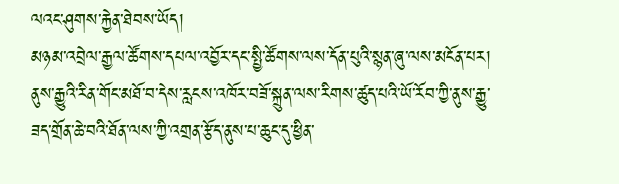ལའང་ཤུགས་རྐྱེན་ཐེབས་ཡོད།
མཉམ་འབྲེལ་རྒྱལ་ཚོགས་དཔལ་འབྱོར་དང་སྤྱི་ཚོགས་ལས་དོན་པུའི་སྙན་ཞུ་ལས་མངོན་པར། ནུས་རྒྱུའི་རིན་གོང་མཐོ་བ་དེས་རླངས་འཁོར་བཟོ་སྐྲུན་ལས་རིགས་ཚུད་པའི་ཡོ་རོབ་ཀྱི་ནུས་རྒྱུ་ཟད་གྲོན་ཆེ་བའི་ཐོན་ལས་ཀྱི་འགྲན་རྩོད་ནུས་པ་ཆུང་དུ་ཕྱིན་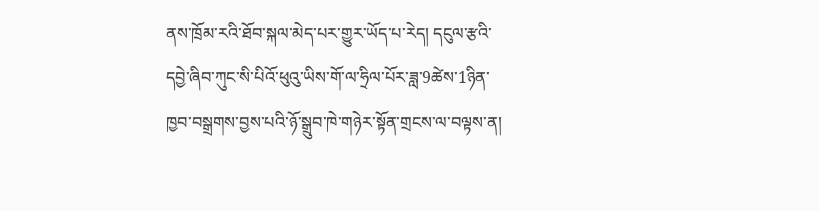ནས་ཁྲོམ་རའི་ཐོབ་སྐལ་མེད་པར་གྱུར་ཡོད་པ་རེད། དངུལ་རྩའི་དབྱེ་ཞིབ་ཀུང་སི་པིའོ་ཕུའུ་ཡིས་གོ་ལ་ཧྲིལ་པོར་ཟླ་9ཚེས་1ཉིན་ཁྱབ་བསྒྲགས་བྱས་པའི་ཉོ་སྒྲུབ་ཁེ་གཉེར་སྟོན་གྲངས་ལ་བལྟས་ན།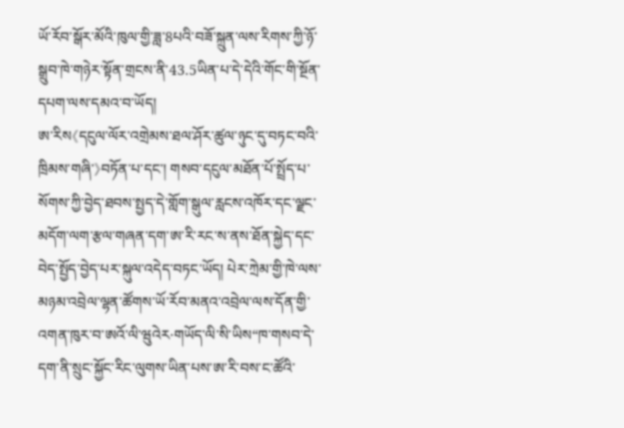ཡོ་རོབ་སྒོར་མོའི་ཁུལ་གྱི་ཟླ་8པའི་བཟོ་སྐྲུན་ལས་རིགས་ཀྱི་ཉོ་སྒྲུབ་ཁེ་གཉེར་སྟོན་གྲངས་ནི་43.5ཡིན་པ་དེ་དེའི་གོང་གི་སྔོན་དཔག་ལས་དམའ་བ་ཡོད།
ཨ་རིས《དངུལ་ལོར་འགྲེམས་ཐལ་ཤོར་ཚུལ་ཉུང་དུ་བཏང་བའི་ཁྲིམས་གཞི་》བཏོན་པ་དང་། གསབ་དངུལ་མཐོན་པོ་སྤྲོད་པ་སོགས་ཀྱི་བྱེད་ཐབས་སྤྱད་དེ་གློག་སྒུལ་རླངས་འཁོར་དང་ལྗང་མདོག་ལག་རྩལ་གཞན་དག་ཨ་རི་རང་ས་ནས་ཐོན་སྐྱེད་དང་བེད་སྤྱོད་བྱེད་པར་སྐུལ་འདེད་བཏང་ཡོད། པེར་ཀྲེམ་གྱི་ཁེ་ལས་མཉམ་འབྲེལ་ལྷན་ཚོགས་ཡོ་རོབ་མནའ་འབྲེལ་ལས་དོན་གྱི་འགན་ཁུར་བ་ཨའོ་ལི་ཝུའེར·གཡོད་ལི་སི་ཡིས“ཁ་གསབ་དེ་དག་ནི་སྲུང་སྐྱོང་རིང་ལུགས་ཡིན་པས་ཨ་རི་བས་ང་ཚོའི་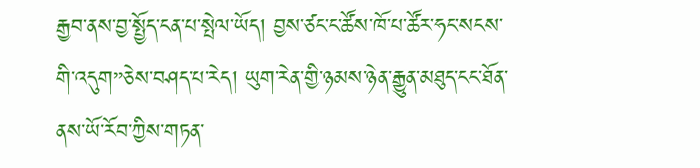རྒྱབ་ནས་བྱ་སྤྱོད་ངན་པ་སྤེལ་ཡོད། བྱས་ཙང་ང་ཚོས་ཁོ་པ་ཚོར་ཧང་སངས་གི་འདུག”ཅེས་བཤད་པ་རེད། ཡུག་རེན་གྱི་ཉམས་ཉེན་རྒྱུན་མཐུད་ངང་ཐོན་ནས་ཡོ་རོབ་ཀྱིས་གཏན་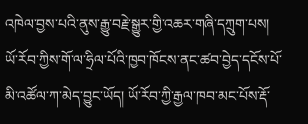འཁེལ་བྱས་པའི་ནུས་རྒྱུ་བརྗེ་སྒྱུར་གྱི་འཆར་གཞི་དཀྲུག་པས། ཡོ་རོབ་ཀྱིས་གོ་ལ་ཧྲིལ་པོའི་ཁྱབ་ཁོངས་ནང་ཚབ་བྱེད་དངོས་པོ་མི་འཚོལ་ཀ་མེད་བྱུང་ཡོད། ཡོ་རོབ་ཀྱི་རྒྱལ་ཁབ་མང་པོས་རྡོ་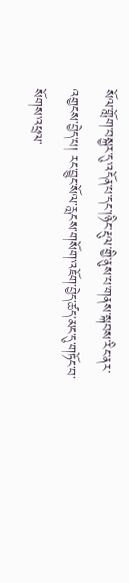སོལ་གློག་བསྐྱར་དུ་འདོན་པ་དང་།ཉིང་རྡུལ་གྱི་ནུས་པ་གནས་སྐབས་རིང་ནར་འགྱངས་བྱེད་པ། རང་བྱུང་སོལ་རླངས་གསོག་འཇོག་བྱེད་ཚད་མང་དུ་གཏོང་བ་སོགས་འཕྲལ་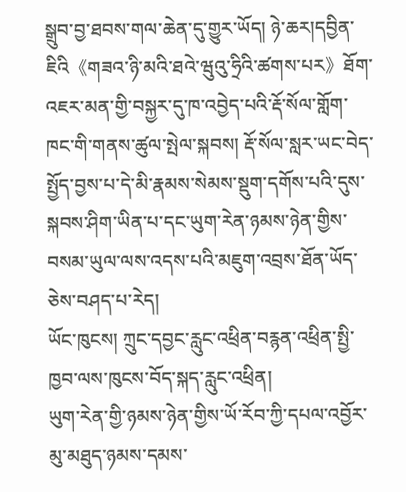སྒྲུབ་བྱ་ཐབས་གལ་ཆེན་དུ་གྱུར་ཡོད། ཉེ་ཆར།དབྱིན་ཇིའི《གཟའ་ཉི་མའི་ཐའེ་ཝུའུ་ཧྲིའི་ཚགས་པར》ཐོག་འཇར་མན་གྱི་བསྐྱར་དུ་ཁ་འབྱེད་པའི་རྡོ་སོལ་གློག་ཁང་གི་གནས་ཚུལ་སྤེལ་སྐབས། རྡོ་སོལ་སླར་ཡང་བེད་སྤྱོད་བྱས་པ་དེ་མི་རྣམས་སེམས་སྡུག་དགོས་པའི་དུས་སྐབས་ཤིག་ཡིན་པ་དང་ཡུག་རེན་ཉམས་ཉེན་གྱིས་བསམ་ཡུལ་ལས་འདས་པའི་མཇུག་འབྲས་ཐོན་ཡོད་ཅེས་བཤད་པ་རེད།
ཡོང་ཁུངས། ཀྲུང་དབྱང་རླུང་འཕྲིན་བརྙན་འཕྲིན་སྤྱི་ཁྱབ་ལས་ཁུངས་བོད་སྐད་རླུང་འཕྲིན།
ཡུག་རེན་གྱི་ཉམས་ཉེན་གྱིས་ཡོ་རོབ་ཀྱི་དཔལ་འབྱོར་མུ་མཐུད་ཉམས་དམས་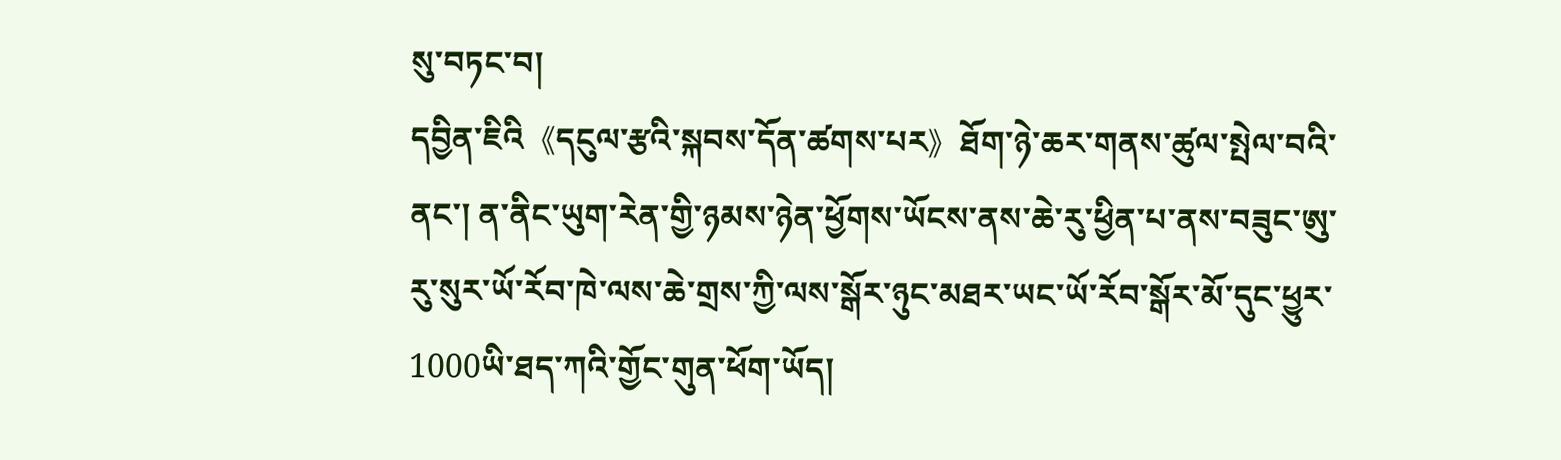སུ་བཏང་བ།
དབྱིན་ཇིའི《དངུལ་རྩའི་སྐབས་དོན་ཚགས་པར》ཐོག་ཉེ་ཆར་གནས་ཚུལ་སྤེལ་བའི་ནང་། ན་ནིང་ཡུག་རེན་གྱི་ཉམས་ཉེན་ཕྱོགས་ཡོངས་ནས་ཆེ་རུ་ཕྱིན་པ་ནས་བཟུང་ཨུ་རུ་སུར་ཡོ་རོབ་ཁེ་ལས་ཆེ་གྲས་ཀྱི་ལས་སྒོར་ཉུང་མཐར་ཡང་ཡོ་རོབ་སྒོར་མོ་དུང་ཕྱུར་1000ཡི་ཐད་ཀའི་གྱོང་གུན་ཕོག་ཡོད།